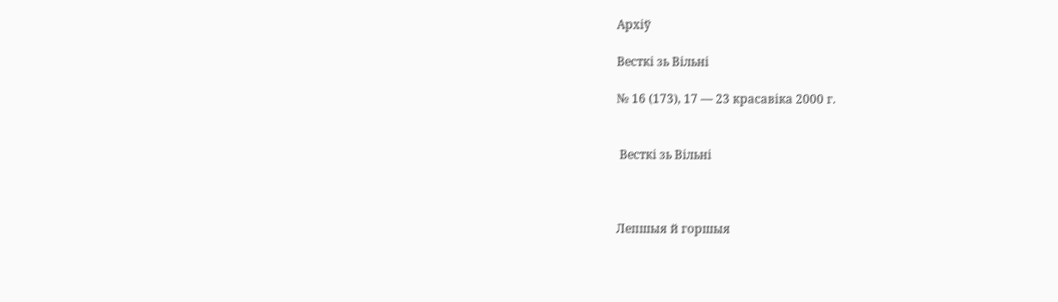Архіў

Весткі зь Вільні

№ 16 (173), 17 — 23 красавіка 2000 г.


 Весткі зь Вільні



Лепшыя й горшыя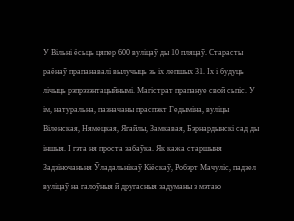У Вільні ёсьць цяпер 600 вуліцаў ды 10 пляцаў. Старасты раёнаў прапанавалі вылучыць зь іх лепшых 31. Іх і будуць лічыць рэпрэзэнтацыйнымі. Магістрат прапануе свой сьпіс. У ім, натуральна, пазначаны праспэкт Гедыміна, вуліцы Віленская, Нямецкая, Ягайлы, Замкавая, Бэрнардынскі сад ды іншыя. І гэта ня проста забаўка. Як кажа старшыня Задзіночаньня Ўладальнікаў Кіёскаў, Робэрт Мачуліс, падзел вуліцаў на галоўныя й другасныя задуманы з мэтаю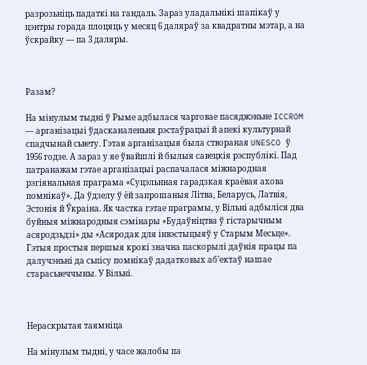разрозьніць падаткі на гандаль. Зараз уладальнікі шапікаў у цэнтры горада плоцяць у месяц 6 даляраў за квадратны мэтар, а на ўскрайку — па 3 даляры.



Разам?

На мінулым тыдні ў Рыме адбылася чарговае пасяджэньне ICCROM — арганізацыі ўдасканаленьня рэстаўрацыі й апекі культурнай спадчынай сьвету. Гэтая арганізацыя была створаная UNESCO ў 1956 годзе. А зараз у яе ўвайшлі й былыя савецкія рэспублікі. Пад патранажам гэтае арганізацыі распачалася міжнародная рэгіянальная праграма «Суцэльнная гарадзкая краёвая ахова помнікаў». Да ўдзелу ў ёй запрошаныя Літва, Беларусь, Латвія, Эстонія й Ўкраіна. Як частка гэтае праграмы, у Вільні адбыліся два буйныя міжнародныя сэмінары «Будаўніцтва ў гістарычным асяродзьдзі» ды «Асяродак для інвэстыцыяў у Старым Месьце». Гэтыя простыя першыя крокі значна паскорылі даўнія працы па далучэньні да сьпісу помнікаў дадатковых аб’ектаў нашае старасьвеччыны. У Вільні.



Нераскрытая таямніца

На мінулым тыдні, у часе жалобы па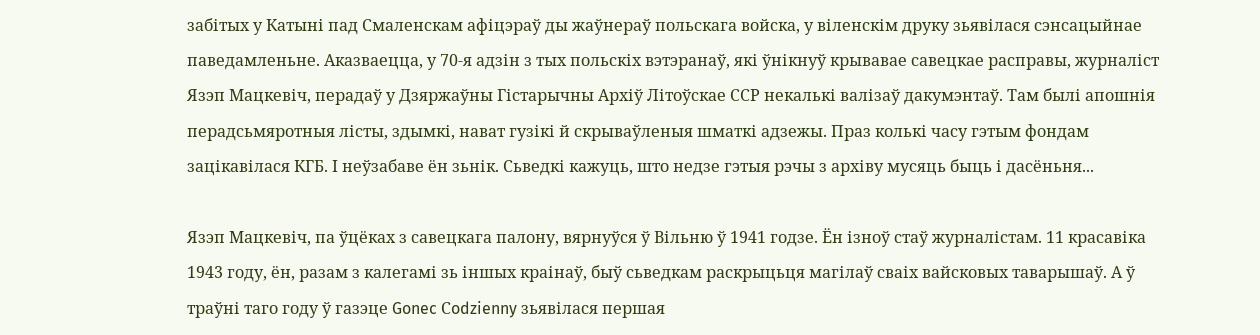забітых у Катыні пад Смаленскам афіцэраў ды жаўнераў польскага войска, у віленскім друку зьявілася сэнсацыйнае паведамленьне. Аказваецца, у 70-я адзін з тых польскіх вэтэранаў, які ўнікнуў крывавае савецкае расправы, журналіст Язэп Мацкевіч, перадаў у Дзяржаўны Гістарычны Архіў Літоўскае ССР некалькі валізаў дакумэнтаў. Там былі апошнія перадсьмяротныя лісты, здымкі, нават гузікі й скрываўленыя шматкі адзежы. Праз колькі часу гэтым фондам зацікавілася КГБ. І неўзабаве ён зьнік. Сьведкі кажуць, што недзе гэтыя рэчы з архіву мусяць быць і дасёньня...

Язэп Мацкевіч, па ўцёках з савецкага палону, вярнуўся ў Вільню ў 1941 годзе. Ён ізноў стаў журналістам. 11 красавіка 1943 году, ён, разам з калегамі зь іншых краінаў, быў сьведкам раскрыцьця магілаў сваіх вайсковых таварышаў. А ў траўні таго году ў газэце Gonec Сodzienny зьявілася першая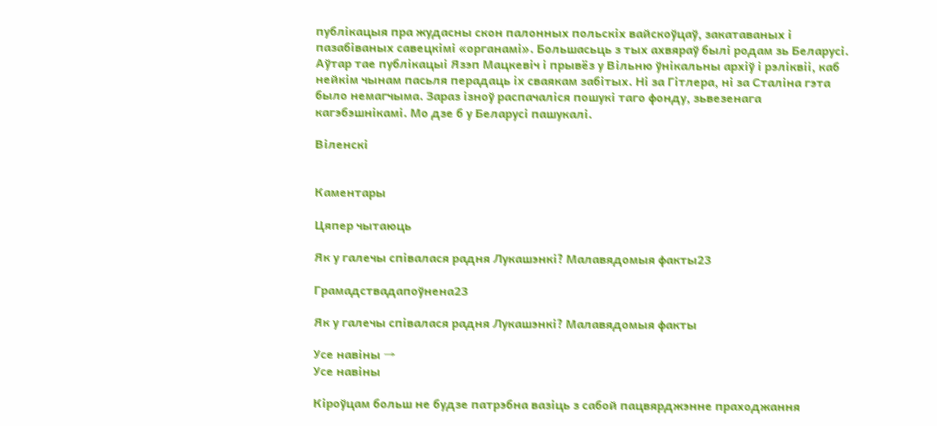публікацыя пра жудасны скон палонных польскіх вайскоўцаў, закатаваных і пазабіваных савецкімі «органамі». Большасьць з тых ахвяраў былі родам зь Беларусі. Аўтар тае публікацыі Язэп Мацкевіч і прывёз у Вільню ўнікальны архіў і рэліквіі, каб нейкім чынам пасьля перадаць іх сваякам забітых. Ні за Гітлера, ні за Сталіна гэта было немагчыма. Зараз ізноў распачаліся пошукі таго фонду, зьвезенага кагэбэшнікамі. Мо дзе б у Беларусі пашукалі.

Віленскі


Каментары

Цяпер чытаюць

Як у галечы співалася радня Лукашэнкі? Малавядомыя факты23

Грамадствадапоўнена23

Як у галечы співалася радня Лукашэнкі? Малавядомыя факты

Усе навіны →
Усе навіны

Кіроўцам больш не будзе патрэбна вазіць з сабой пацвярджэнне праходжання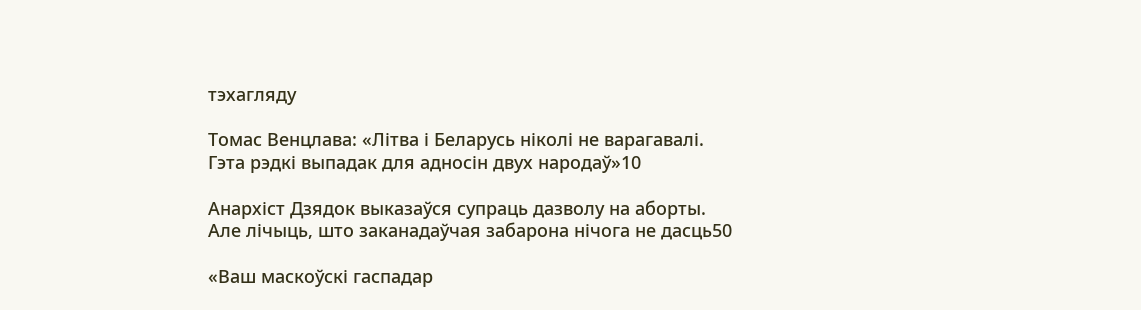тэхагляду

Томас Венцлава: «Літва і Беларусь ніколі не варагавалі. Гэта рэдкі выпадак для адносін двух народаў»10

Анархіст Дзядок выказаўся супраць дазволу на аборты. Але лічыць, што заканадаўчая забарона нічога не дасць50

«Ваш маскоўскі гаспадар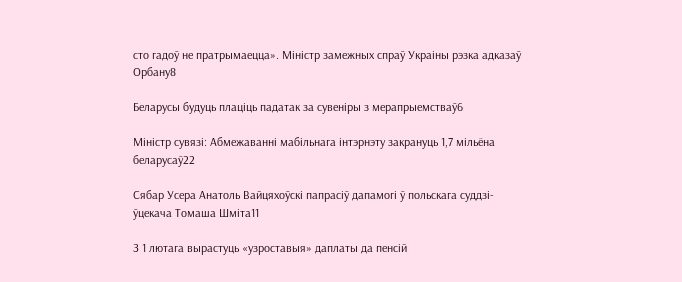сто гадоў не пратрымаецца». Міністр замежных спраў Украіны рэзка адказаў Орбану8

Беларусы будуць плаціць падатак за сувеніры з мерапрыемстваў6

Міністр сувязі: Абмежаванні мабільнага інтэрнэту закрануць 1,7 мільёна беларусаў22

Сябар Усера Анатоль Вайцяхоўскі папрасіў дапамогі ў польскага суддзі-ўцекача Томаша Шміта11

З 1 лютага вырастуць «узроставыя» даплаты да пенсій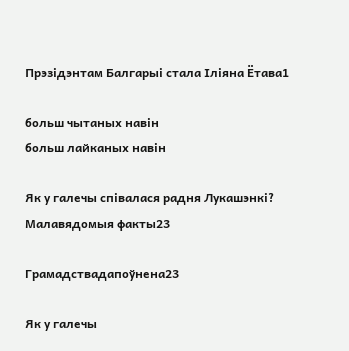Прэзідэнтам Балгарыі стала Іліяна Ётава1

больш чытаных навін
больш лайканых навін

Як у галечы співалася радня Лукашэнкі? Малавядомыя факты23

Грамадствадапоўнена23

Як у галечы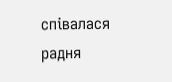співалася радня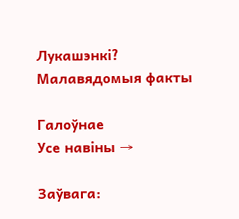Лукашэнкі? Малавядомыя факты

Галоўнае
Усе навіны →

Заўвага: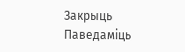Закрыць Паведаміць